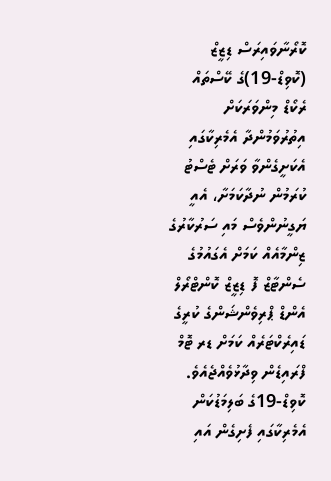ކޮރޯނާވައިރަސް ޑިޒީޒް (ކޮވިޑް-19)ގެ ކޭސްތައް ރެކޯޑް މިންވަރަކަށް އިތުރުވަމުންދާ އެމެރިކާގައި އެކަށީގެންވާ ވަރަށް ޓެސްޓު ކުރަމުން ނުދާކަމަށާ، އެއީ ޔަގީނުންވެސް މައި ސަރުކާރުގެ ޒިންމާއެއް ކަމަށް އެގައުމުގެ ސެންޓާޒް ފޮ ޑިޒީޒް ކޮންޓްރޯލް އެންޑް ޕްރިވެންޝަންގެ ކުރީގެ ޑައިރެކްޓަރެއް ކަމަށް ޑރ ޓޮމް ފްރައިޑެން ވިދާޅުވެއްޖެއެވެ.
ކޮވިޑް-19ގެ ބަލިމަޑުކަން އެމެރިކާގައި ފެށިގެން އައި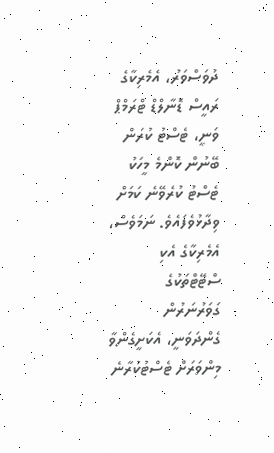ދުވަސްވަރު، އެމެރިކާގެ ރައީސް ޑޮނާލްޑް ޓްރަމްޕް ވަނީ، ޓެސްޓު ކުރަން ބޭނުން ކޮންމެ މީހަކު ޓެސްޓު ކުރެވޭނެ ކަމަށް ވިދާޅުވެފައެވެ. ނަމަވެސް، އެމެރިކާގެ އެކި ސްޓޭޓްތަކުގެ ގަވަރުނަރުން ގެންދަވަނީ، އެކަށީގެންވާ މިންވަރަށް ޓެސްޓުކުރާނެ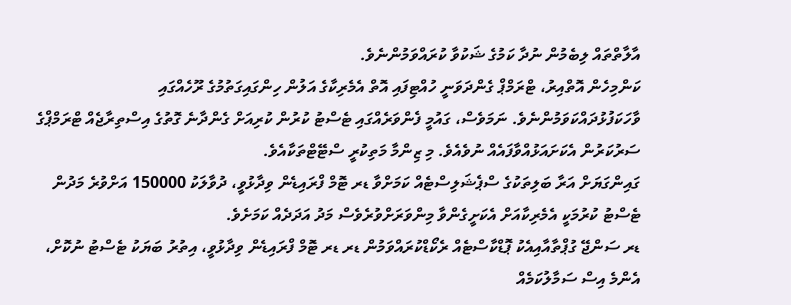އާލާތްތައް ލިބެމުން ނުދާ ކަމުގެ ޝަކުވާ ކުރައްވަމުންނެވެ.
ކަންމިހެން އޮތްއިރު، ޓްރަމްޕް ގެންދަވަނީ ހުއްޓިފައި އޮތް އެމެރިކާގެ އަލުން ހިންގައިގަތުމުގެ ރޫހެއްގައި ވާހަކަފުޅުދައްކަވަމުންނެވެ. ނަމަވެސް، ގައުމީ ފެންވަރެއްގައި ޓެސްޓު ކުރުން ކުރިއަށް ގެންދާނެ ގޮތުގެ އިސްތިރާޖެއް ޓްރަމްޕްގެ ސަރުކަރުން އެކަށައަޅުއްވާފައެއް ނުވެއެވެ. މި ޒިންމާ މަތިކުރީ ސްޓޭޓްތަކާއެވެ.
ގައިންގަޔަށް އަރާ ބަލިތަކުގެ ސްޕެޝަލިސްޓެއް ކަމަށްވާ ޑރ ޓޮމް ފްރައިޑެން ވިދާޅުވީ، ދުވާލަކު 150000 އަށްވުރެ މަދުން ޓެސްޓު ކުރުމަކީ އެމެރިކާއަށް އެކަށީގެންވާ މިންވަރަށްވުރެވެސް މަދު އަދަދެއް ކަމަށެވެ.
ޑރ ސަންޖޭ ގުޕްތާއާއިއެކު ޕޮޑްކާސްޓެއް ރެކޯޑްކުރައްވަމުން ޑރ ޑރ ޓޮމް ފްރައިޑެން ވިދާޅުވީ، އިތުރު ބަޔަކު ޓެސްޓު ނުކޮށް، އެންމެ އިސް ސަމާލުކަމެއް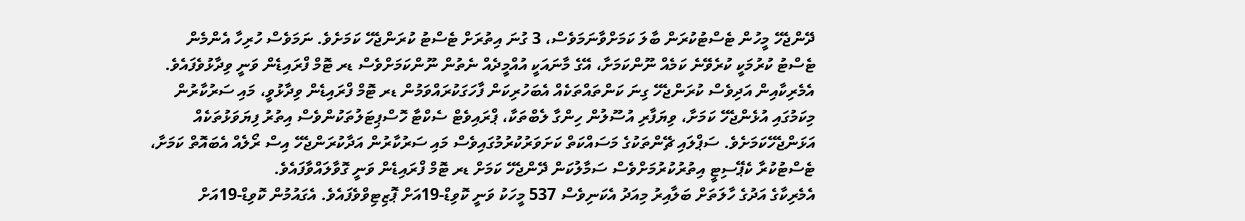ދޭންޖެހޭ މީހުން ޓެސްޓުކުރަން ބާލަ ކަމަށްވާނަމަވެސް، 3 ގުނަ އިތުރަށް ޓެސްޓު ކުރަންޖެހޭ ކަމަށެވެ. ނަމަވެސް ހުރިހާ އެންމެން ޓެސްޓު ކުރުމަކީ ކުރެވޭނެ ކަމެއް ނޫންކަމަށާ، އޭގެ މާނައަކީ އުއްމީދެއް ނެތުން ނޫންކަމަށްވެސް ޑރ ޓޮމް ފްރައިޑެން ވަނީ ވިދާޅުވެފައެވެ.
އެމެރިކާއިން އަދިވެސް ކުރަންޖެހޭ ގިނަ ކަންތައްތަކެއް އެބަހުރިކަން ފާހަގަކުރައްވަމުން ޑރ ޓޮމް ފްރައިޑެން ވިދާޅުވީ، މައި ސަރުކާރުން މިކަމުގައި އުޅެންޖެހޭ ކަމަށާ، ވިޔަފާރި އުސޫލުން ހިންގާ ލެބްތަކާ، ޕްރައިވެޓް ސެކްޓާ ހޮސްޕިޓަލުތަކުންވެސް އިތުރު ފިޔަވަޅުތަކެއް އަޅަންޖެހޭކަމަށެވެ. ސަޕްލައި ޗޭންތަކުގެ މަސައްކަތް ކަށަވަރުކުރުމުގައިވެސް މައި ސަރުކާރުން އަދާކުރަންޖެހޭ އިސް ރޯލެއް އެބައޮތް ކަމަށާ، ޓެސްޓުކުރާ ކެޕޭސިޓީ އިތުރުކުރުމަށްވެސް ސަމާލުކަން ދޭންޖެހޭ ކަމަށް ޑރ ޓޮމް ފްރައިޑެން ވަނީ ގޮވާލައްވާފައެވެ.
އެމެރިކާގެ އަދުގެ ހާލަތަށް ބަލާއިރު މިއަދު އެކަނިވެސް 537 މީހަކު ވަނީ ކޮވިޑް-19އަށް ޕޮޒިޓިވްވެފައެވެ. އެގައުމުން ކޮވިޑް-19އަށް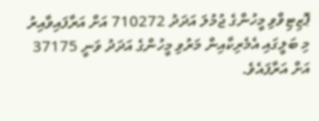ޕޮޒިޓިވްވި މީހުންގެ ޖުމުލަ އަދަދު 710272 އަށް އަރާފައިވާއިރު މި ބަލީގައި އެމެރިކާއިން މަރުވި މީހުންގެ އަދަދު ވަނީ 37175 އަށް އަރާފައެވެ.